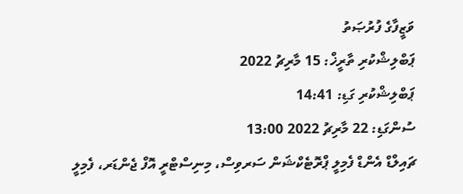ވަޒީފާގެ ފުރުޞަތު
ޕަބްލިޝްކުރި ތާރީޚް: 15 މާރިޗު 2022
ޕަބްލިޝްކުރި ގަޑި: 14:41
ސުންގަޑި: 22 މާރިޗު 2022 13:00
ޗައިލްޑް އެންޑް ފެމިލީ ޕްރޮޓެކްޝަން ސަރވިސް، މިނިސްޓްރީ އޮފް ޖެންޑަރ، ފެމިލީ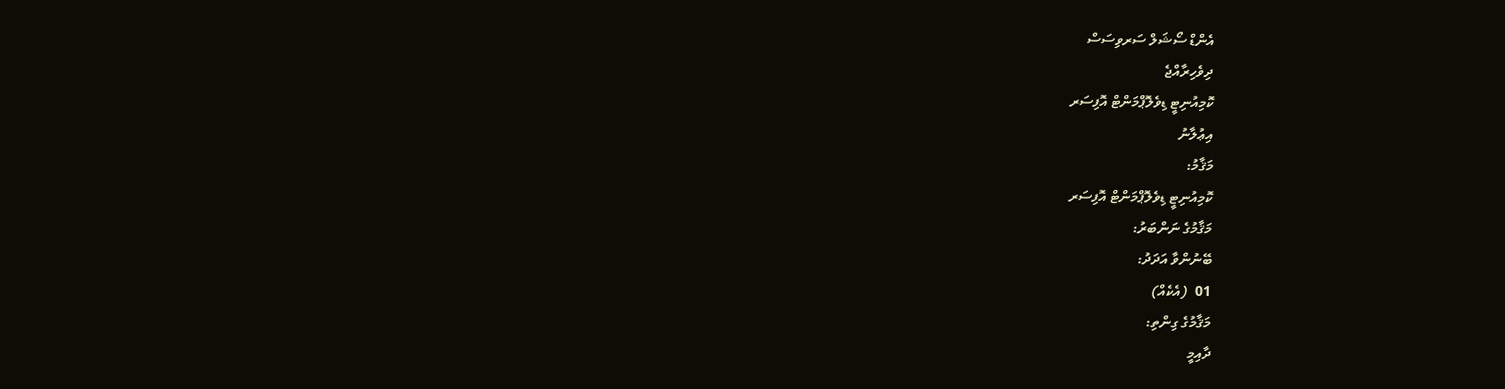އެންޑް ސޯޝަލް ސަރވިސަސް
ދިވެހިރާއްޖެ
ކޮމިއުނިޓީ ޑިވެލޮޕްމަންޓް އޮފިސަރ
އިޢުލާނު
މަޤާމު:
ކޮމިއުނިޓީ ޑިވެލޮޕްމަންޓް އޮފިސަރ
މަޤާމުގެ ނަންބަރު:
ބޭނުންވާ އަދަދު:
01  (އެކެއް)
މަޤާމުގެ ގިންތި:
ދާއިމީ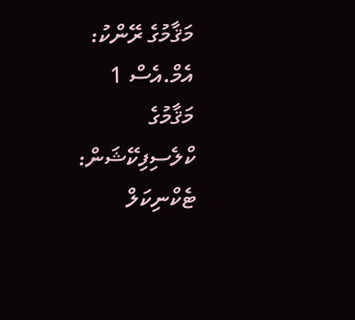މަޤާމުގެ ރޭންކު:
އެމް.އެސް 1
މަޤާމުގެ ކްލެސިފިކޭޝަން:
ޓެކްނިކަލް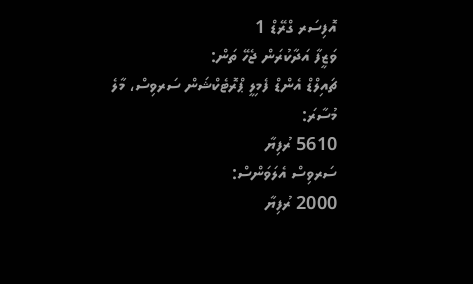އޮފިސަރ ގްރޭޑް 1
ވަޒީފާ އަދާކުރަން ޖެހޭ ތަން:
ޗައިލްޑް އެންޑް ފެމިލީ ޕްރޮޓެކްޝަން ސަރވިސް، މާލެ
މުސާރަ:
5610 ރުފިޔާ
ސަރވިސް އެލަވަންސް:
2000 ރުފިޔާ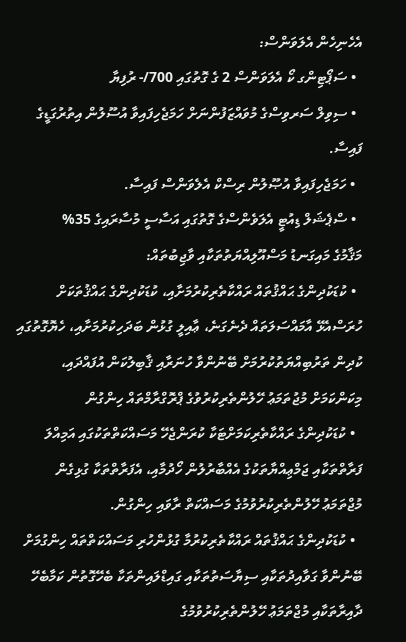އެހެނިހެން އެލަވަންސް:
  • ސަޕޯޓިންގ ކޯ އެލަވަންސް 2 ގެ ގޮތުގައި 700/- ރުފިޔާ
  • ސިވިލް ސަރވިސްގެ މުވައްޒަފުންނަށް ހަމަޖެހިފައިވާ އުސޫލުން އިތުރުގަޑީގެ ފައިސާ.
  • ހަމަޖެހިފައިވާ އުޞޫލުން ރިސްކް އެލެވަންސް ފައިސާ.
  • ސްޕެޝަލް ޑިއުޓީ އެލަވެންސްގެ ގޮތުގައި އަސާސީ މުސާރައިގެ 35%
މަޤާމުގެ މައިގަނޑު މަސްއޫލިއްޔަތުތަކާއި ވާޖިބުތައް:
  • ކުޑަކުދިންގެ ޙައްޤުތައް ރައްކާތެރިކުރުމަށާއި، ކުޑަކުދިންގެ ޙައްޤުތަކަށް ހުރަސްއެޅޭ އާމައްސަލަތައް ދެނެގަނެ، ޢާއިލީ ގުޅުން ބަދަހިކުރުމަށާއި، ހެޔޮގޮތުގައި ކުދިން ތަރުބިއްޔަތުކުރުމަށް ބޭނުންވާ ހުނަރާއި ޤާބިލުކަން އުފައްދައި، މިކަންކަމަށް މުޖުތަމަޢު ހޭލުންތެރިކުރުވުގެ ޕްރޮގްރާމްތައް ހިންގުން
  • ކުޑަކުދިންގެ ރައްކާތެރިކަމަށްޓަކާ ކުރަންޖެހޭ މަސައްކަތްތަކުގައި އަމިއްލަ ފަރާތްތަކާއި ޖަމްޢިއްޔާތަކުގެ އެއްބާރުލުން ހޯދުމާއި، އެފަރާތްތަކާ ގުޅިގެން މުޖްތަމަޢު ހޭލުންތެރިކުރުވުމުގެ މަސައްކަތް ރާވައި ހިންގުން.
  • ކުޑަކުދިންގެ ޙައްޤުތައް ރައްކާތެރިކުރުމާ ގުޅުންހުރި މަސައްކަތްތައް ހިންގުމަށް ބޭނުންވާ ގަވާއިދުތަކާއި ސިޔާސަތުތަކާއި ގައިޑްލައިންތަކާ ބެހޭގޮތުން ކަމާބެހޭ ދާއިރާތަކާއި މުޖްތަމަޢު ހޭލުންތެރިކުރުވުމުގެ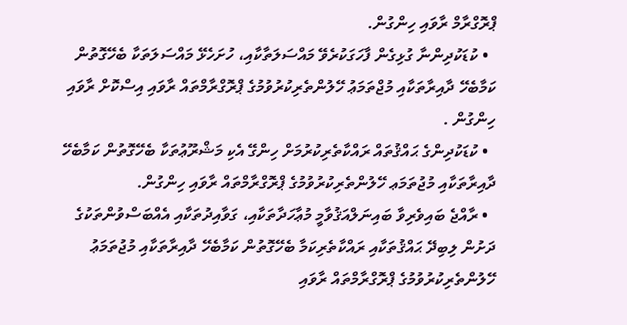ޕްރޮގްރާމް ރާވައި ހިންގުން.
  • ކުޑަކުދިންނާ ގުޅިގެން ފާހަގަކުރެވޭ މައްސަލަތާކާއި، ހުށަހެޅޭ މައްސަލަތަކާ ބެހޭގޮތުން ކަމާބެހޭ ދާއިރާތަކާއި މުޖްތަމަޢު ހޭލުންތެރިކުރުވުމުގެ ޕްރޮގްރާމްތައް ރާވައި އިސްކޮށް ރާވައި ހިންގުން .
  • ކުޑަކުދިންގެ ޙައްޤުތައް ރައްކާތެރިކުރުމަށް ހިންގޭ އެކި މަޝްރޫޢުތަކާ ބެހޭގޮތުން ކަމާބެހޭ ދާއިރާތަކާއި މުޖުތަމަޢ ހޭލުންތެރިކުރުވުމުގެ ޕްރޮގްރާމްތައް ރާވައި ހިންގުން.
  • ރާއްޖެ ބައިވެރިވާ ބައިނަލްއަޤުވާމީ މުޢާހަދާތަކާއި، ގަވާއިދުތަކާއި އެއްބަސްވުންތަކުގެ ދަށުން ލިބިދޭ ޙައްޤުތަކާއި ރައްކާތެރިކަމާ ބެހޭގޮތުން ކަމާބެހޭ ދާއިރާތަކާއި މުޖުތަމަޢު ހޭލުންތެރިކުރުވުމުގެ ޕްރޮގްރާމްތައް ރާވައި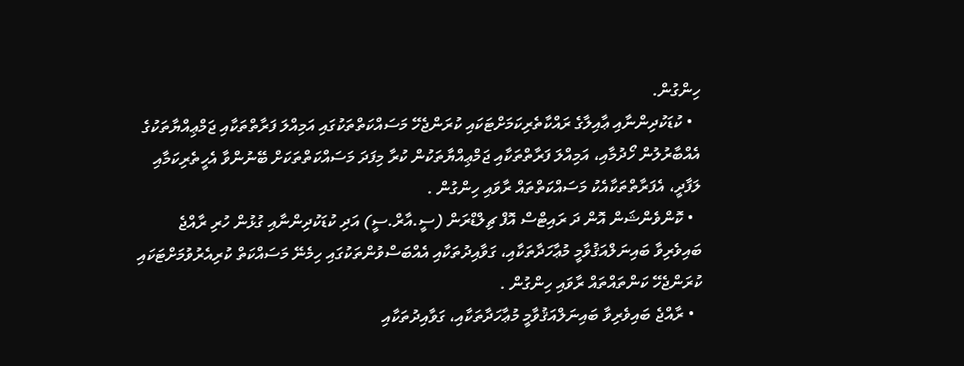ހިންގުން.
  • ކުޑަކުދިންނާއި ޢާއިލާގެ ރައްކާތެރިކަމަށްޓަކައި ކުރަންޖެހޭ މަސައްކަތްތަކުގައި އަމިއްލަ ފަރާތްތަކާއި ޖަމްޢިއްޔާތަކުގެ އެއްބާރުލުން ހޯދުމާއި، އަމިއްލަ ފަރާތްތަކާއި ޖަމްޢިއްޔާތަކުން ކުރާ މިފަދަ މަސައްކަތްތަކަށް ބޭނުންވާ އެހީތެރިކަމާއި ލަފާދީ، އެފަރާތްތަކާއެކު މަސައްކަތްތައް ރާވައި ހިންގުން .
  • ކޮންވެންޝަން އޮން ދަ ރައިޓްސް އޮފް ޗިލްޑްރަން (ސީ.އާރް.ސީ) އަދި ކުޑަކުދިންނާއި ގުޅުން ހުރި ރާއްޖެ ބައިވެރިވާ ބައިނަލްއަޤުވާމީ މުޢާހަދާތަކާއި، ގަވާއިދުތަކާއި އެއްބަސްވުންތަކުގައި ހިމެނޭ މަސައްކަތް ކުރިއެރުވުމަށްޓަކައި ކުރަންޖެހޭ ކަންތައްތައް ރާވައި ހިންގުން .
  • ރާއްޖެ ބައިވެރިވާ ބައިނަލްއަޤުވާމީ މުޢާހަދާތަކާއި، ގަވާއިދުތަކާއި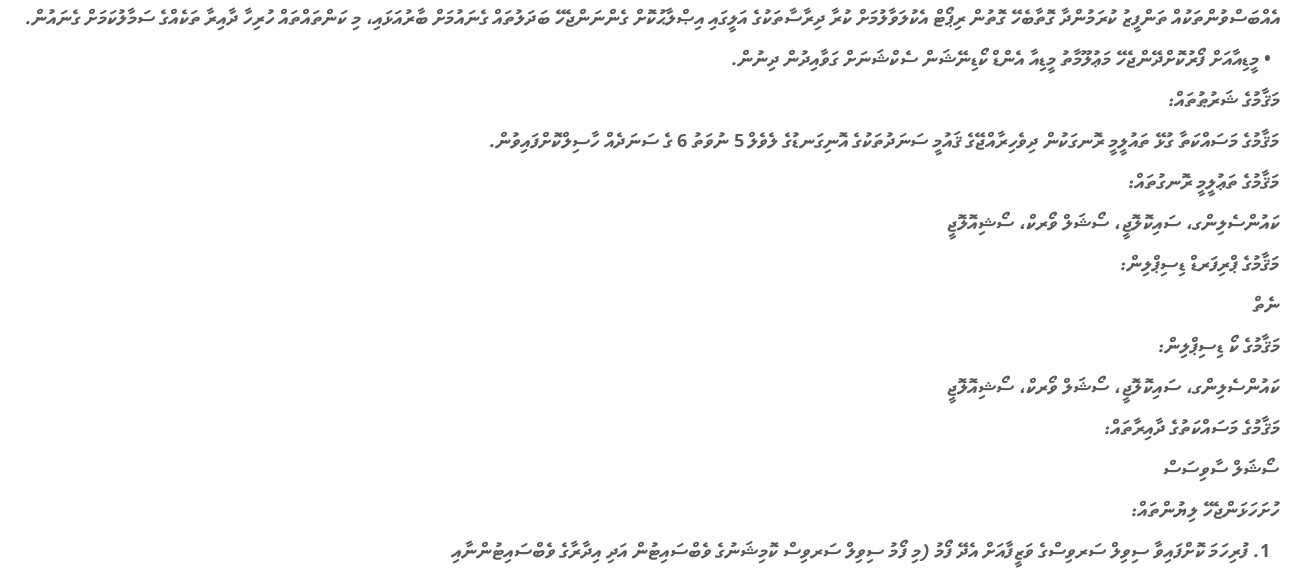އެއްބަސްވުންތަކުއް ތަންފީޒު ކުރަމުންދާ ގޮތާބެހޭ ގޮތުން ރިޕޯޓް އެކުލަވާލުމަށް ކުރާ ދިރާސާތަކުގެ އަލީގައި އިޞްލާޙުކޮށް ގެންނަންޖެހޭ ބަދަލުތައް ގެނައުމަށް ބާރުއަޅައި، މި ކަންތައްތައް ހުރިހާ ދާއިރާ ތަކެއްގެ ސަމާލުކަމަށް ގެނައުން.
  • މީޑިއާއަށް ފޯރުކޮށްދޭންޖެހޭ މަޢުލޫމާތު މީޑިއާ އެންޑް ކޯޑިނޭޝަން ސެކްޝަނަށް ގަވާއިދުން ދިނުން.
މަޤާމުގެ ޝަރުޠުތައް:
މަޤާމުގެ މަސައްކަތާ ގުޅޭ ތައުލީމީ ރޮނގަކުން ދިވެހިރާއްޖޭގެ ޤައުމީ ސަނަދުތަކުގެ އޮނިގަނޑުގެ ލެވެލް 5 ނުވަތު 6 ގެ ސަނަދެއް ހާސިލްކޮށްފައިވުން.
މަޤާމުގެ ތަޢުލީމީ ރޮނގުތައް:
ކައުންސެލިންގ، ސައިކޮލޮޖީ، ސޯޝަލް ވޯރކް، ސޯޝިއޮލޮޖީ
މަޤާމުގެ ޕްރިފަރޑް ޑިސިޕްލިން:
ނެތް
މަޤާމުގެ ކޯ ޑިސިޕްލިން:
ކައުންސެލިންގ، ސައިކޮލޮޖީ، ސޯޝަލް ވޯރކް، ސޯޝިއޮލޮޖީ
މަޤާމުގެ މަސައްކަތުގެ ދާއިރާތައް:
ސޯޝަލް ސާވިސަސް
ހުށަހަޅަންޖެހޭ ލިޔުންތައް:
  1. ފުރިހަމަ ކޮށްފައިވާ ސިވިލް ސަރވިސްގެ ވަޒީފާއަށް އެދޭ ފޯމު (މި ފޯމު ސިވިލް ސަރވިސް ކޮމިޝަނުގެ ވެބްސައިޓުން އަދި އިދާރާގެ ވެބްސައިޓުންނާއި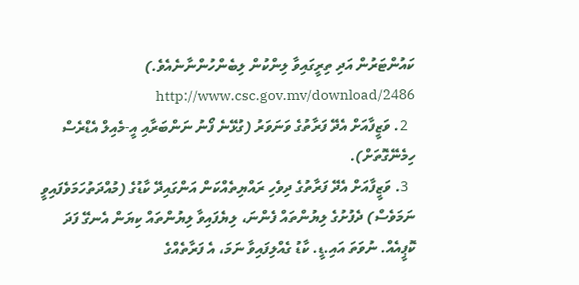ކައުންޓަރުން އަދި ތިރީގައިވާ ލިންކުން ލިބެންހުންނާނެއެވެ.) http://www.csc.gov.mv/download/2486
  2. ވަޒީފާއަށް އެދޭ ފަރާތުގެ ވަނަވަރު (ގުޅޭނެ ފޯނު ނަންބަރާއި އީ-މެއިލް އެޑްރެސް ހިމެނޭގޮތަށް).
  3. ވަޒީފާއަށް އެދޭ ފަރާތުގެ ދިވެހި ރައްޔިތެއްކަން އަންގައިދޭ ކާޑުގެ (މުއްދަތުހަމަވެފައިވީ ނަމަވެސް) ދެފުށުގެ ލިޔުންތައް ފެންނަ، ލިޔެފައިވާ ލިޔުންތައް ކިޔަން އެނގޭ ފަދަ ކޮޕީއެއް. ނުވަތަ އައި.ޑީ. ކާޑު ގެއްލިފައިވާ ނަމަ، އެ ފަރާތެއްގެ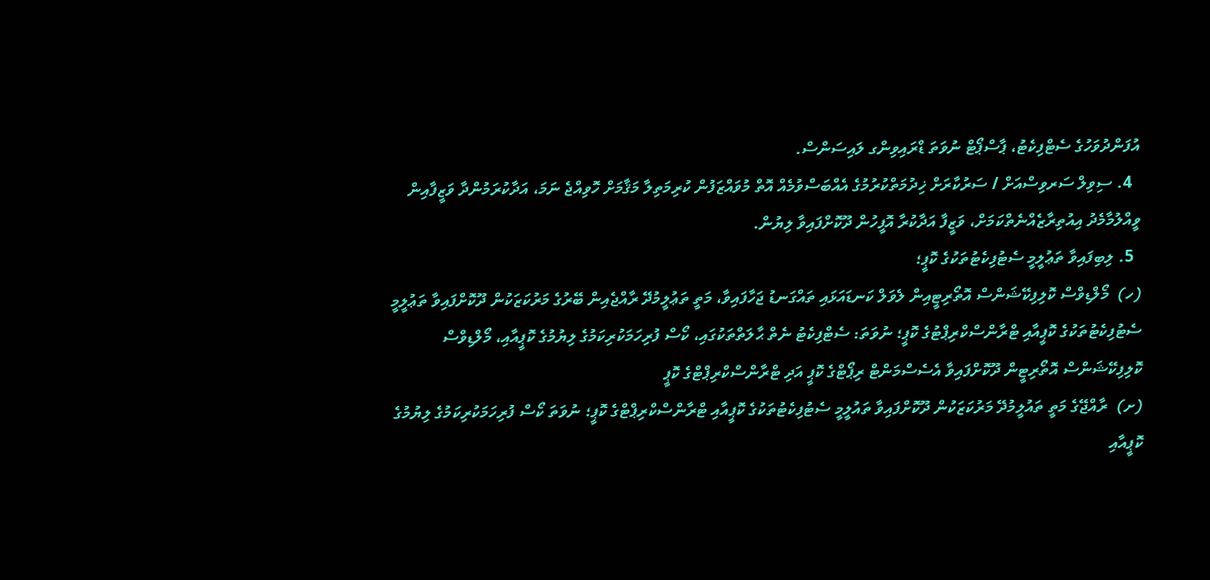އުފަންދުވަހުގެ ސެޓްފިކެޓު، ޕާސްޕޯޓް ނުވަތަ ޑްރައިވިންގ ލައިސަންސް.
  4. ސިވިލް ސަރވިސްއަށް / ސަރުކާރަށް ޚިދުމަތްކުރުމުގެ އެއްބަސްވުމެއް އޮތް މުވައްޒަފުން ކުރިމަތިލާ މަޤާމަށް ހޮވިއްޖެ ނަމަ، އަދާކުރަމުންދާ ވަޒީފާއިން ވީއްލުމާމެދު އިއުތިރާޒެއްނެތްކަމަށް، ވަޒީފާ އަދާކުރާ އޮފީހުން ދޫކޮށްފައިވާ ލިޔުން.
  5. ލިބިފައިވާ ތަޢުލީމީ ސެޓުފިކެޓުތަކުގެ ކޮޕީ؛
(ހ)  މޯލްޑިވްސް ކޮލިފިކޭޝަންސް އޮތޯރިޓީއިން ލެވަލް ކަނޑައަޅައި ތައްގަނޑު ޖަހާފައިވާ، މަތީ ތަޢުލީމުދޭ ރާއްޖެއިން ބޭރުގެ މަރުކަޒަކުން ދޫކޮށްފައިވާ ތަޢުލީމީ ސެޓުފިކެޓުތަކުގެ ކޮޕީއާއި ޓްރާންސްކްރިޕްޓުގެ ކޮޕީ؛ ނުވަތަ: ސެޓްފިކެޓު ނެތް ޙާލަތްތަކުގައި، ކޯސް ފުރިހަމަކުރިކަމުގެ ލިޔުމުގެ ކޮޕީއާއި، މޯލްޑިވްސް ކޮލިފިކޭޝަންސް އޮތޯރިޓީން ދޫކޮށްފައިވާ އެސެސްމަންޓް ރިޕޯޓްގެ ކޮޕީ އަދި ޓްރާންސްކްރިޕްޓްގެ ކޮޕީ
(ށ)  ރާއްޖޭގެ މަތީ ތައުލީމުދޭ މަރުކަޒަކުން ދޫކޮށްފައިވާ ތައުލީމީ ސެޓުފިކެޓުތަކުގެ ކޮޕީއާއި ޓްރާންސްކްރިޕްޓްގެ ކޮޕީ؛ ނުވަތަ ކޯސް ފުރިހަމަކުރިކަމުގެ ލިޔުމުގެ ކޮޕީއާއި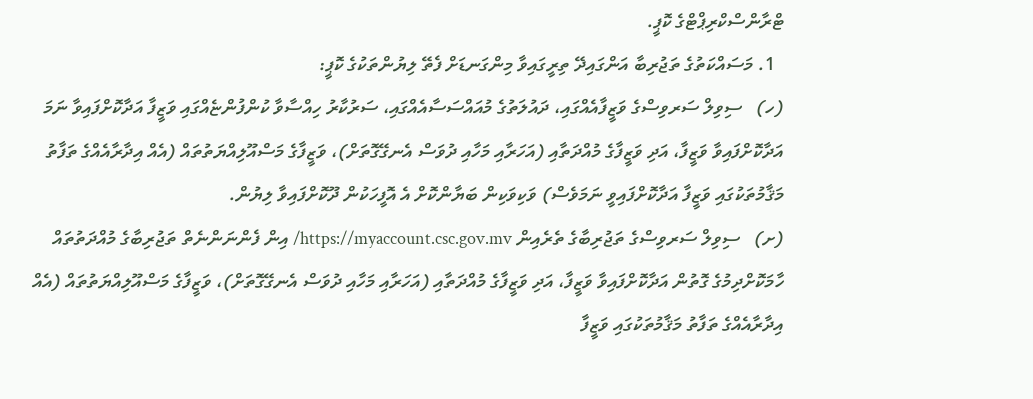ޓްރާންސްކްރިޕްޓްގެ ކޮޕީ.
  1. މަސައްކަތުގެ ތަޖުރިބާ އަންގައިދޭ ތިރީގައިވާ މިންގަނޑަށް ފެތޭ ލިޔުންތަކުގެ ކޮޕީ:
(ހ)   ސިވިލް ސަރވިސްގެ ވަޒީފާއެއްގައި، ދައުލަތުގެ މުއައްސަސާއެއްގައި، ސަރުކާރު ހިއްސާވާ ކުންފުންޏެއްގައި ވަޒީފާ އަދާކޮށްފައިވާ ނަމަ އަދާކޮށްފައިވާ ވަޒީފާ، އަދި ވަޒީފާގެ މުއްދަތާއި (އަހަރާއި މަހާއި ދުވަސް އެނގޭގޮތަށް)، ވަޒީފާގެ މަސްއޫލިއްޔަތުތައް (އެއް އިދާރާއެއްގެ ތަފާތު މަޤާމުތަކުގައި ވަޒީފާ އަދާކޮށްފައިވީ ނަމަވެސް) ވަކިވަކިން ބަޔާންކޮށް އެ އޮފީހަކުން ދޫކޮށްފައިވާ ލިޔުން.
(ށ)   ސިވިލް ސަރވިސްގެ ތަޖުރިބާގެ ތެރެއިން https://myaccount.csc.gov.mv/ އިން ފެންނަންނެތް ތަޖުރިބާގެ މުއްދަތުތައް ހާމަކޮށްދިމުގެ ގޮތުން އަދާކޮށްފައިވާ ވަޒީފާ، އަދި ވަޒީފާގެ މުއްދަތާއި (އަހަރާއި މަހާއި ދުވަސް އެނގޭގޮތަށް)، ވަޒީފާގެ މަސްއޫލިއްޔަތުތައް (އެއް އިދާރާއެއްގެ ތަފާތު މަޤާމުތަކުގައި ވަޒީފާ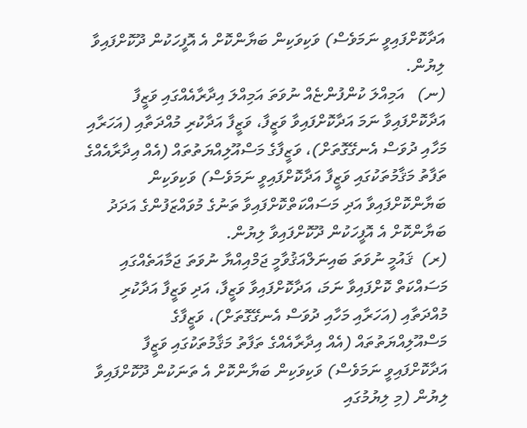އަދާކޮށްފައިވީ ނަމަވެސް) ވަކިވަކިން ބަޔާންކޮށް އެ އޮފީހަކުން ދޫކޮށްފައިވާ ލިޔުން.
(ނ)   އަމިއްލަ ކުންފުންޏެއް ނުވަތަ އަމިއްލަ އިދާރާއެއްގައި ވަޒީފާ އަދާކޮށްފައިވާ ނަމަ އަދާކޮށްފައިވާ ވަޒީފާ، ވަޒީފާ އަދާކުރި މުއްދަތާއި (އަހަރާއި މަހާއި ދުވަސް އެނގޭގޮތަށް)، ވަޒީފާގެ މަސްއޫލިއްޔަތުތައް (އެއް އިދާރާއެއްގެ ތަފާތު މަޤާމުތަކުގައި ވަޒީފާ އަދާކޮށްފައިވީ ނަމަވެސް) ވަކިވަކިން ބަޔާންކޮށްފައިވާ އަދި މަސައްކަތްކޮށްފައިވާ ތަނުގެ މުވައްޒަފުންގެ އަދަދު ބަޔާންކޮށް އެ އޮފީހަކުން ދޫކޮށްފައިވާ ލިޔުން.
(ރ)  ޤައުމީ ނުވަތަ ބައިނަލްއަޤުވާމީ ޖަމްއިއްޔާ ނުވަތަ ޖަމާއަތެއްގައި މަސައްކަތް ކޮށްފައިވާ ނަމަ، އަދާކޮށްފައިވާ ވަޒީފާ، އަދި ވަޒީފާ އަދާކުރި މުއްދަތާއި (އަހަރާއި މަހާއި ދުވަސް އެނގޭގޮތަށް)، ވަޒީފާގެ މަސްއޫލިއްޔަތުތައް (އެއް އިދާރާއެއްގެ ތަފާތު މަޤާމުތަކުގައި ވަޒީފާ އަދާކޮށްފައިވީ ނަމަވެސް) ވަކިވަކިން ބަޔާންކޮށް އެ ތަނަކުން ދޫކޮށްފައިވާ ލިޔުން (މި ލިޔުމުގައި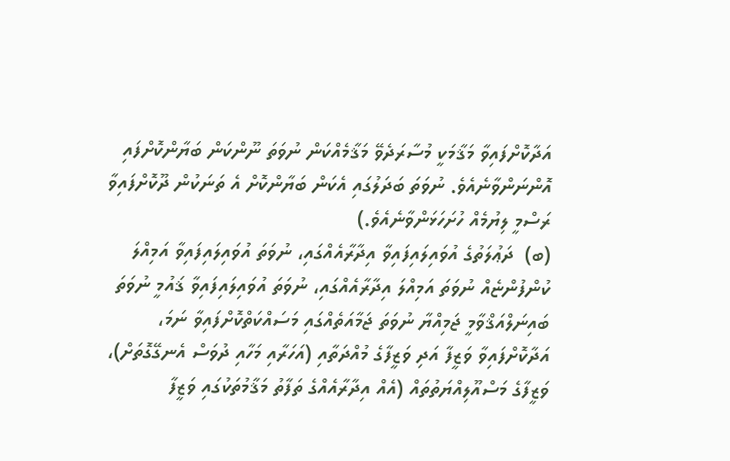އަދާކޮށްފައިވާ މަޤާމަކީ މުސާރަދެވޭ މަޤާމެއްކަން ނުވަތަ ނޫންކަން ބަޔާންކޮށްފައި އޮންނަންވާނެއެވެ. ނުވަތަ ބަދަލުގައި އެކަން ބަޔާންކޮށް އެ ތަނަކުން ދޫކޮށްފައިވާ ރަސްމީ ލިޔުމެއް ހުށަހަޅަންވާނެއެވެ.)
(ބ)  ދަޢުލަތުގެ އުވައިލައިފައިވާ އިދާރާއެއްގައި، ނުވަތަ އުވައިލައިފައިވާ އަމިއްލަ ކުންފުންޏެއް ނުވަތަ އަމިއްލަ އިދާރާއެއްގައި، ނުވަތަ އުވައިލައިފައިވާ ޤައުމީ ނުވަތަ ބައިނަލްއަޤްވާމީ ޖަމިއްޔާ ނުވަތަ ޖަމާއަތެއްގައި މަސައްކަތްކޮށްފައިވާ ނަމަ، އަދާކޮށްފައިވާ ވަޒީފާ އަދި ވަޒީފާގެ މުއްދަތާއި (އަހަރާއި މަހާއި ދުވަސް އެނގޭގޮތަށް)، ވަޒީފާގެ މަސްއޫލިއްޔަތުތައް (އެއް އިދާރާއެއްގެ ތަފާތު މަޤާމުތަކުގައި ވަޒީފާ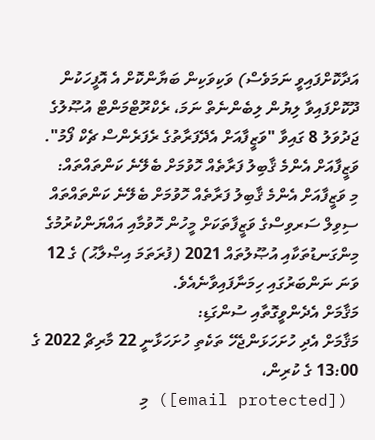އަދާކޮށްފައިވީ ނަމަވެސް) ވަކިވަކިން ބަޔާންކޮށް އެ އޮފީހަކުން ދޫކޮށްފައިވާ ލިޔުން ލިބެންނެތް ނަމަ، ރެކްރޫޓްމަންޓް އުޞޫލުގެ ޖަދުވަލު 8 ގައިވާ "ވަޒީފާއަށް އެދޭފަރާތުގެ ރެފަރެންސް ޗެކް ފޯމު".
ވަޒީފާއަށް އެންމެ ޤާބިލު ފަރާތެއް ހޮވުމަށް ބެލޭނެ ކަންތައްތައް:
މި ވަޒީފާއަށް އެންމެ ޤާބިލު ފަރާތެއް ހޮވުމަށް ބެލޭނެ ކަންތައްތައް ސިވިލް ސަރވިސްގެ ވަޒީފާތަކަށް މީހުން ހޮވުމާއި އައްޔަންކުރުމުގެ މިންގަނޑުތަކާއި އުޞޫލުތައް 2021 (ފުރަތަމަ އިޞްލާޙު) ގެ 12 ވަނަ ނަންބަރުގައި ހިމަނާފައިވާނެއެވެ.
މަޤާމަށް އެދެންވީގޮތާއި ސުންގަޑި:
މަޤާމަށް އެދި ހުށަހަޅަންޖެހޭ ތަކެތި ހުށަހަޅާނީ 22 މާރިޗް 2022 ގެ 13:00 ގެ ކުރިން،
 ([email protected]) މި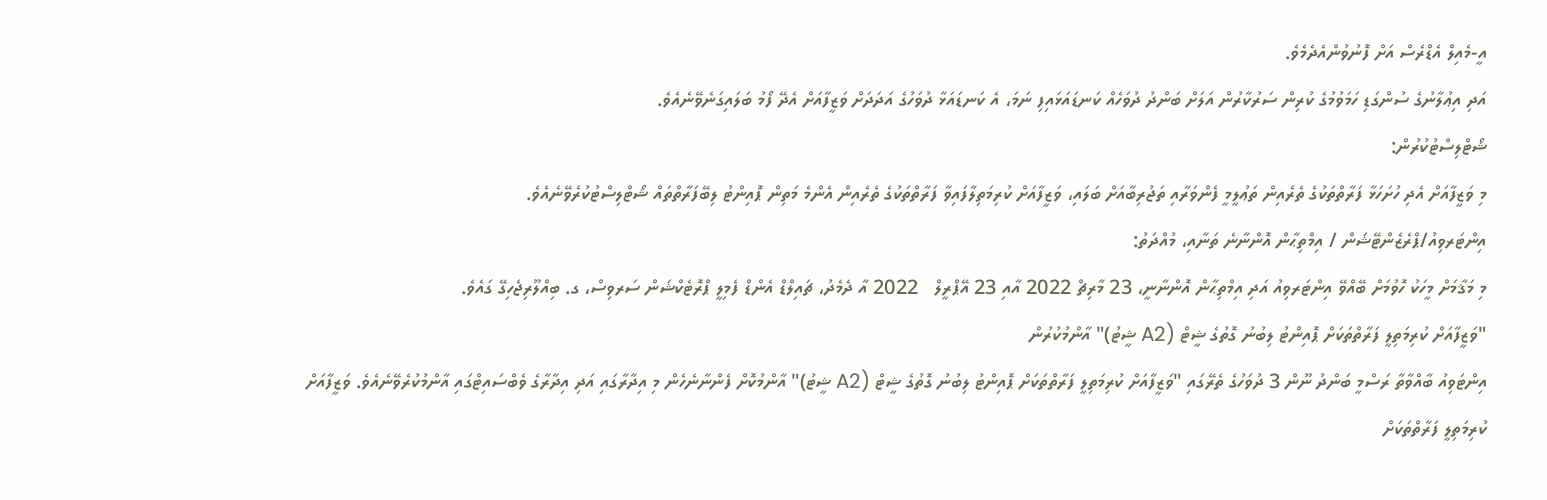އީ-މެއިލް އެޑްރެސް އަށް ފޮނުވުންއެދެމެވެ.
އަދި އިޢުލާނުގެ ސުންގަޑި ހަމަވުމުގެ ކުރިން ސަރުކާރުން އަލަށް ބަންދު ދުވަހެއް ކަނޑައަޅައިފި ނަމަ، އެ ކަނޑައަޅާ ދުވަހުގެ އަދަދަށް ވަޒީފާއަށް އެދޭ ފޯމު ބަލައިގަނެވޭނެއެވެ.
ޝޯޓްލިސްޓުކުރުން:
މި ވަޒީފާއަށް އެދި ހުށަހަޅާ ފަރާތްތަކުގެ ތެރެއިން ތަޢުލީމީ ފެންވަރާއި ތަޖުރިބާއަށް ބަލައި، ވަޒީފާއަށް ކުރިމަތިލާފައިވާ ފަރާތްތަކުގެ ތެރެއިން އެންމެ މަތިން ޕޮއިންޓު ލިބޭފަރާތްތައް ޝޯޓްލިސްޓުކުރެވޭނެއެވެ.
އިންޓަރވިއު/ޕްރެޒެންޓޭޝަން / އިމްތިޙާން އޮންނާނެ ތަނާއި، މުއްދަތު:
މި މަޤާމަށް މީހަކު ހޮވުމަށް ބޭއްވޭ އިންޓަރވިއު އަދި އިމްތިޙާން އޮންނާނީ، 23 މާރިޗް 2022 އާއި 23 އޭޕްރީލް   2022 އާ ދެމެދު، ޗައިލްޑް އެންޑް ފެމިލީ ޕްރޮޓެކްޝަން ސަރވިސް، ގ. ބިއްލޫރިޖެހިގޭ ގައެވެ.
"ވަޒީފާއަށް ކުރިމަތިލީ ފަރާތްތަކަށް ޕޮއިންޓު ލިބުނު ގޮތުގެ ޝީޓް (A2 ޝީޓު)" އާންމުކުރުން
އިންޓަވިއު ބާއްވާތާ ރަސްމީ ބަންދު ނޫން 3 ދުވަހުގެ ތެރޭގައި "ވަޒީފާއަށް ކުރިމަތިލީ ފަރާތްތަކަށް ޕޮއިންޓު ލިބުނު ގޮތުގެ ޝީޓް (A2 ޝީޓު)" އާންމުކޮށް ފެންނާނެހެން މި އިދާރާގައި އަދި އިދާރާގެ ވެބްސައިޓްގައި އާންމުކުރެވޭނެއެވެ. ވަޒީފާއަށް ކުރިމަތިލީ ފަރާތްތަކަށް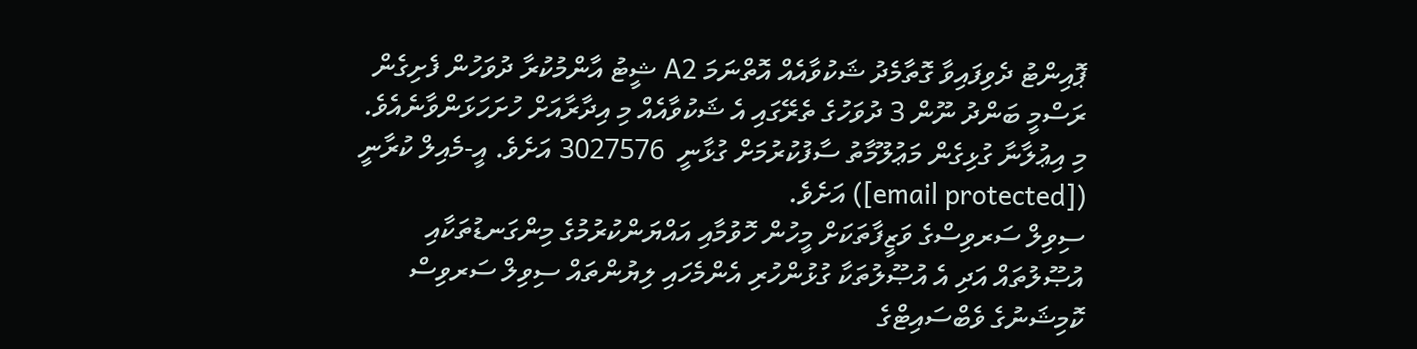ޕޮއިންޓު ދެވިފައިވާ ގޮތާމެދު ޝަކުވާއެއް އޮތްނަމަ A2 ޝީޓު އާންމުކުރާ ދުވަހުން ފެށިގެން ރަސްމީ ބަންދު ނޫން 3 ދުވަހުގެ ތެރޭގައި އެ ޝަކުވާއެއް މި އިދާރާއަށް ހުށަހަޅަންވާނެއެވެ.
މި އިޢުލާނާ ގުޅިގެން މަޢުލޫމާތު ސާފުކުރުމަށް ގުޅާނީ  3027576 އަށެވެ. އީ-މެއިލް ކުރާނީ ([email protected]) އަށެވެ.
ސިވިލް ސަރވިސްގެ ވަޒީފާތަކަށް މީހުން ހޮވުމާއި އައްޔަންކުރުމުގެ މިންގަނޑުތަކާއި އުޞޫލުތައް އަދި އެ އުޞޫލުތަކާ ގުޅުންހުރި އެންމެހައި ލިޔުންތައް ސިވިލް ސަރވިސް ކޮމިޝަނުގެ ވެބްސައިޓްގެ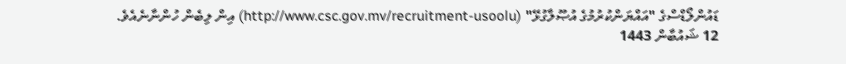ޑައުންލޯޑްސްގެ "އައްޔަންކުރުމުގެ އުޞޫލާގުޅޭ" (http://www.csc.gov.mv/recruitment-usoolu) އިން ލިބެން ހުންނާނެއެވެ.
12 ޝައުބާން 1443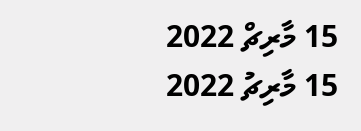15 މާރިޗް 2022
15 މާރިޗު 2022